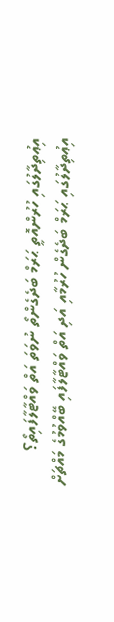އިޢުތިދާލުގައި ހުރުންއޮތީ ޙަރަމް ބަދެގެންތޯ ނުވަތަ އަތް ވައްޓާލާފައިތޯ؟
އިޢުތިދާލުގައި ޙަރަމް ބަދެގެން ހުރުމާއި އަދި އަތް ވައްޓާލާފައި ބޭއްވުމުގެ މައްޗަށް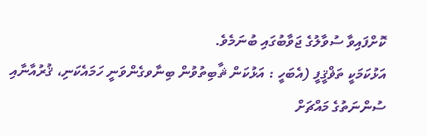ކޮށްފައިވާ ސުވާލުގެ ޖަވާބުގައި ބުނަމެވެ.
އަޅުކަމަކީ ތަޥްޤީފީ (އެބަހީ : އަޅުކަން ޘާބިތުވުން ބިނާވގެންވަނީ ހަމައެކަނި، ޤުރުއާނާއި ސުންނަތުގެ މައްޗަށް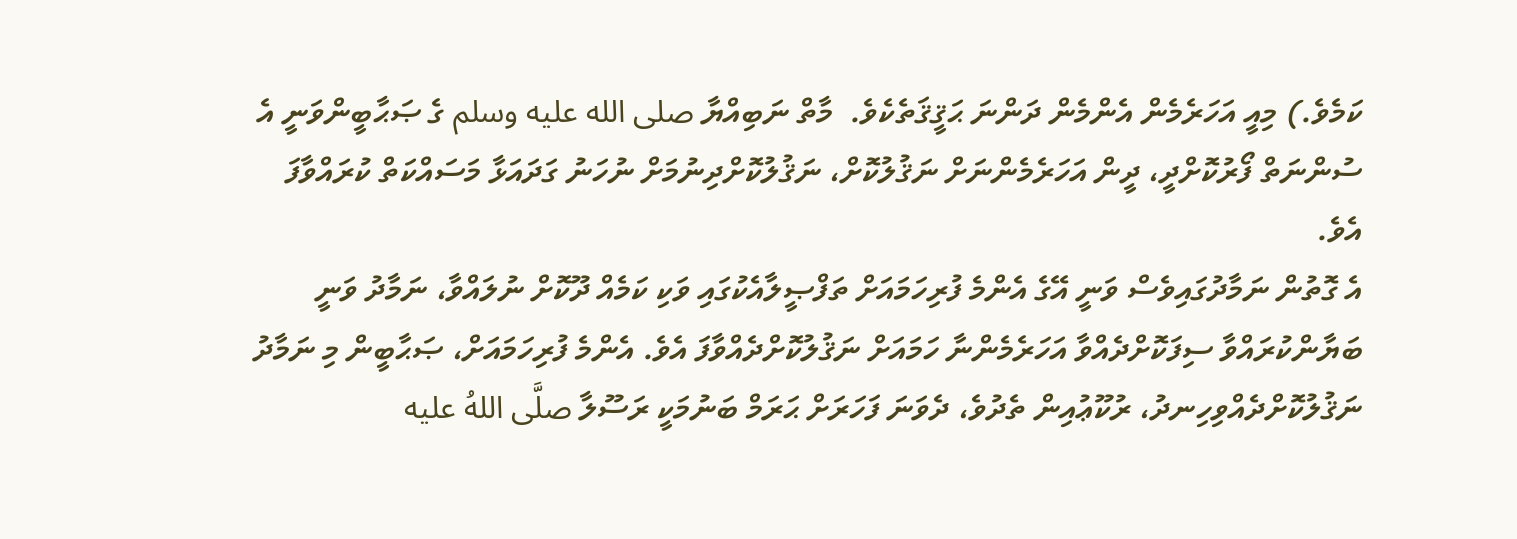ކަމެވެ.) މިއީ އަހަރެމެން އެންމެން ދަންނަ ޙަޤީޤަތެކެވެ.  މާތް ނަބިއްޔާ صلى الله عليه وسلم ގެ ޞަޙާބީންވަނީ އެ ސުންނަތް ފޯރުކޮށްދީ، ދީން އަހަރެމެންނަށް ނަޤުލުކޮށް، ނަޤުލުކޮށްދިނުމަށް ނުހަނު ގަދައަޅާ މަސައްކަތް ކުރައްވާފަ އެވެ.
އެ ގޮތުން ނަމާދުގައިވެސް ވަނީ އޭގެ އެންމެ ފުރިހަމައަށް ތަފްޞީލާއެކުގައި ވަކި ކަމެއް ދޫކޮށް ނުލައްވާ، ނަމާދު ވަނީ ބަޔާންކުރައްވާ ސިފަކޮށްދެއްވާ އަހަރެމެންނާ ހަމައަށް ނަޤުލުކޮށްދެއްވާފަ އެވެ. އެންމެ ފުރިހަމައަށް، ޞަޙާބީން މި ނަމާދު ނަޤުލުކޮށްދެއްވިހިނދު، ރުކޫޢުއިން ތެދުވެ، ދެވަނަ ފަހަރަށް ޙަރަމް ބަނުމަކީ ރަސޫލާ صلَّى اللهُ عليه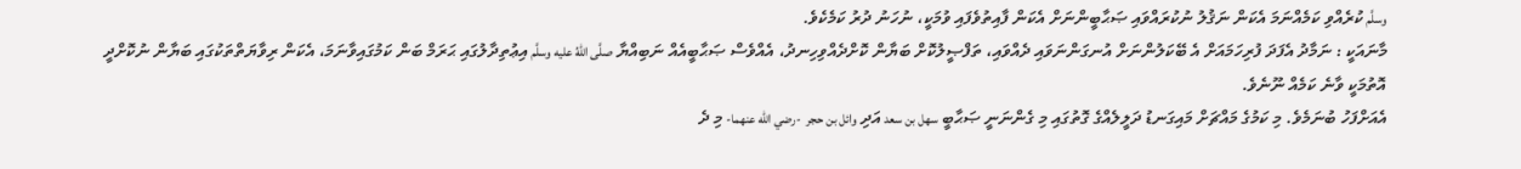وسلَّم ކުރެއްވި ކަމެއްނަމަ އެކަން ނަޤުލު ނުކުރައްވައި ޞަޙާބީންނަށް އެކަން ފާއިތުވެފައި ވުމަކީ، ނުހަނު ދުރު ކަމެކެވެ.
މާނައަކީ : ނަމާދު އެފަދަ ފުރިހަމައަށް އެ ބޭކަލުންނަށް އުނގަންނަވައި ދެއްވައި، ތަފްޞީލުކޮށް ބަޔާން ކޮށްދެއްވިހިނދު، އެއްވެސް ޞަޙާބީއެއް ނަބިއްޔާ صلَّى اللهُ عليه وسلَّم އިޢުތިދާލުގައި ޙަރަމް ބަން ކަމުގައިވާނަމަ، އެކަން ރިވާޔަތްތަކުގައި ބަޔާން ނުކޮށްދީ އޮތުމަކީ ވާނެ ކަމެއް ނޫނެވެ.
އެއަށްފަހު ބުނަމެވެ. މި ކަމުގެ މައްޗަށް މައިގަނޑު ދަލީލެއްގެ ގޮތުގައި މި ގެންނަނީ ޞަޙާބީ سهل بن سعد އަދި وائل بن حجر  -رضي الله عنهما- މި ދެ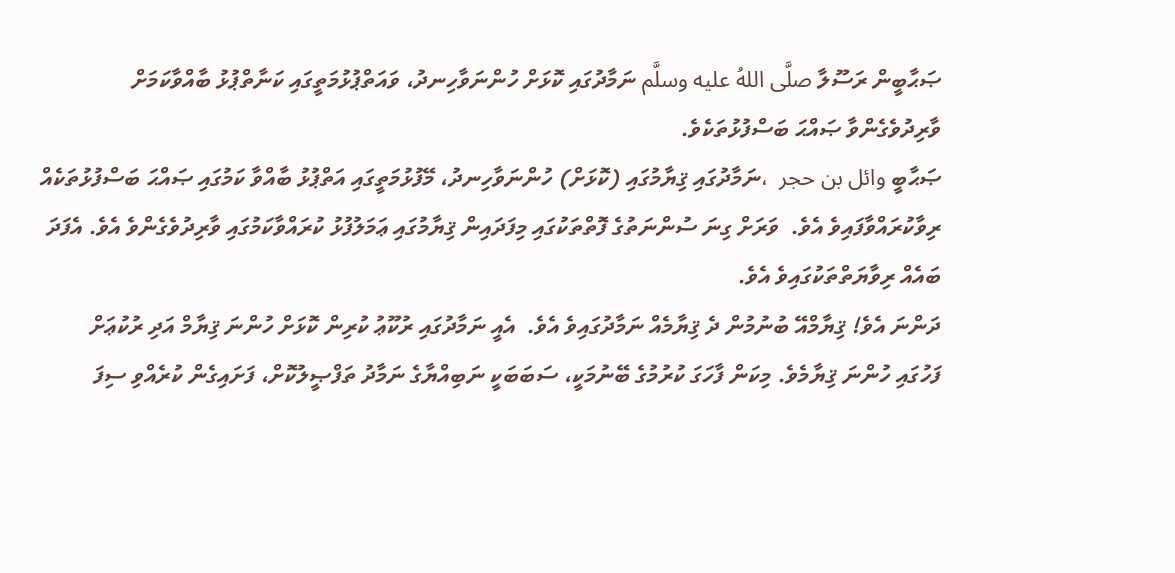ޞަޙާބީން ރަސޫލާ صلَّى اللهُ عليه وسلَّم ނަމާދުގައި ކޮޅަށް ހުންނަވާހިނދު، ވައަތްޕުޅުމަތީގައި ކަނާތްޕުޅު ބާއްވާކަމަށް ވާރިދުވެގެންވާ ޞައްޙަ ބަސްފުޅުތަކެވެ.
ޞަޙާބީ وائل بن حجر  ،ނަމާދުގައި ޤިޔާމުގައި (ކޮޅަށް) ހުންނަވާހިނދު، މޭފުޅުމަތީގައި އަތްޕުޅު ބާއްވާ ކަމުގައި ޞައްޙަ ބަސްފުޅުތަކެއް ރިވާކުރައްވާފައިވެ އެވެ.  ވަރަށް ގިނަ ސުންނަތުގެ ފޮތްތަކުގައި މިފަދައިން ޤިޔާމުގައި ޢަމަލުފުޅު ކުރައްވާކަމުގައި ވާރިދުވެގެންވެ އެވެ. އެފަދަ ބައެއް ރިވާޔަތްތަކުގައިވެ އެވެ.
ދަންނަ އެވެ! ޤިޔާމްއޭ ބުނުމުން ދެ ޤިޔާމެއް ނަމާދުގައިވެ އެވެ.  އެއީ ނަމާދުގައި ރުކޫޢު ކުރިން ކޮޅަށް ހުންނަ ޤިޔާމް އަދި ރުކުޢަށް ފަހުގައި ހުންނަ ޤިޔާމެވެ. މިކަން ފާހަގަ ކުރުމުގެ ބޭނުމަކީ، ސަބަބަކީ ނަބިއްޔާގެ ނަމާދު ތަފްޞީލުކޮށް، ފަށައިގެން ކުރެއްވި ސިފަ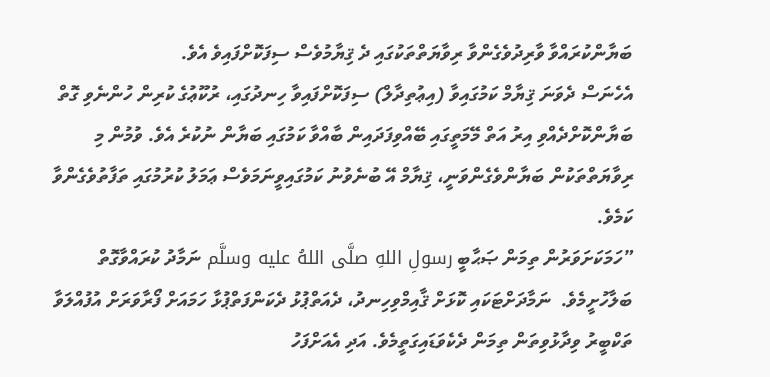ބަޔާންކުރައްވާ ވާރިދުވެގެންވާ ރިވާޔަތްތަކުގައި ދެ ޤިޔާމުވެސް ސިފަކޮށްފައިވެ އެވެ.
އެހެނަސް ދެވަނަ ޤިޔާމް ކަމުގައިވާ (އިޢުތިދާލް) ސިފަކޮށްފައިވާ ހިނދުގައި، ރުކޫޢުގެ ކުރިން ހުންނެވި ގޮތް ބަޔާންކޮށްދެއްވި އިރު އަތް މޭމަތީގައި ބޭއްވިފަދައިން ބާއްވާ ކަމުގައި ބަޔާން ނުކުރެ އެވެ. ވުމުން މި ރިވާޔަތްތަކުން ބަޔާންވެގެންވަނީ، ޤިޔާމް އޭ ބުނެވުނު ކަމުގައިވީނަމަވެސް ޢަމަލު ކުރުމުގައި ތަފާތުވެގެންވާ ކަމެވެ.
”ހަމަކަށަވަރުން ތިމަން ޞަޙާބީ رسولِ اللهِ صلَّى اللهُ عليه وسلَّم ނަމާދު ކުރައްވާގޮތް ބަލާހުށީމެވެ.  ނަމާދަށްޓަކައި ކޮޅަށް ޤާއިމްވިހިނދު، ދެއަތްޕުޅު ދެކަންފަތްޕުޅާ ހަމައަށް ފޯރާވަރަށް އުފުއްލަވާ ތަކްބީރު ވިދާޅުވިތަން ތިމަން ދެކެވަޑައިގަތީމެވެ. އަދި އެއަށްފަހު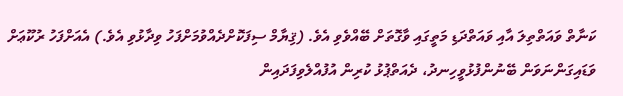ކަނާތް ވައަތްތިލަ އާއި ވައަތްދަޑި މަތީގައި ވާގޮތަށް ބޭއްވެވި އެވެ. (ޤިޔާމް ސިފަކޮށްދެއްވުމަށްފަހު ވިދާޅުވި އެވެ.) އެއަށްފަހު ރުކޫޢަށް ވަޑައިގަންނަވަން ބޭނުންފުޅުވީހިނދު، ދެއަތްޕުޅު ކުރިން އުފުއްލެވިފަދައިން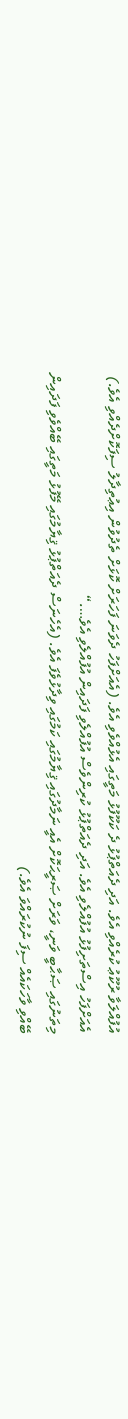އުފުއްލަވާ ރުކޫޢު ކުރެއްވި އެވެ. އަދި ދެއަތްޕުޅު ދެ ކަކޫފުޅު މަތީގައި އެޅުއްވެވި އެވެ. (އެއަށްފަހު ދެވަނަ ފަހަރަށް ކޮޅަށް ތެދުވުން އިޢުތިދާލު ސިފަކޮށްދެއްވި އެވެ.) އެއަށްފަހު އިސްތަށިފުޅު އުފުއްލެވި އެވެ. އަދި ދެއަތްޕުޅު ކުރިންވެސް އުފުއްލެވި ފަދައިން އުފުއްލެވި އެވެ….“
މިތަނުގައި ޞަޙާބީ ވަނީ، ވަރަށް ޞަރީޙަކޮށް އެއީ ނަމާދުގައި ޤިޔާމުގައި ކަމުގައި ވިދާޅުވެފަ އެވެ. (އެހެނަސް ދެއަތްޕުޅު ޤިޔާމުގައި މޭފުޅު މަތީގައި ބޭއްވެވި ފަދައިން ބޭއްވި ވާހަކައެއް ސިފަ ނުކުރައްވަ އެވެ.)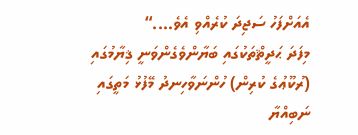އެއަށްފަހު ސަޖިދަ ކުރެއްވި އެވެ….“
މިފަދަ ޙަދީޘްތަކުގައި ބަޔާންވެގެންވަނީ ޤިޔާމުގައި (ރުކޫޢުގެ ކުރިން) ހުންނަވާހިނދު މޭފުޅު މަތީގައި ނަބިއްޔާ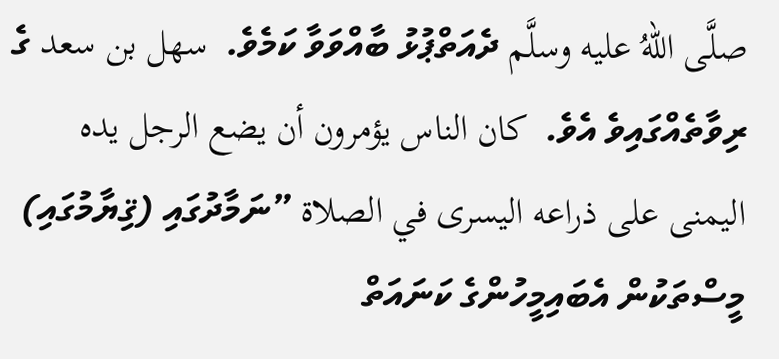صلَّى اللهُ عليه وسلَّم ދެއަތްޕުޅު ބާއްވަވާ ކަމެވެ.  سهل بن سعد ގެ ރިވާތެއްގައިވެ އެވެ.  كان الناس يؤمرون أن يضع الرجل يده اليمنى على ذراعه اليسرى في الصلاة ”ނަމާދުގައި (ޤިޔާމުގައި) މީސްތަކުން އެބައިމީހުންގެ ކަނައަތް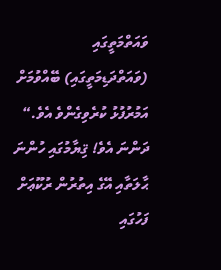ވައަތްމަތީގައި (ވައަތްދަޑިމަތީގައި) ބޭއްވުމަށް އަމުރުފުޅު ކުރެވިގެންވެ އެވެ.“
ދަންނަ އެވެ! ޤިޔާމުގައި ހުންނަ ޙާލަތާއި އޭގެ އިތުރުން ރުކޫޢަށް ފަހުގައި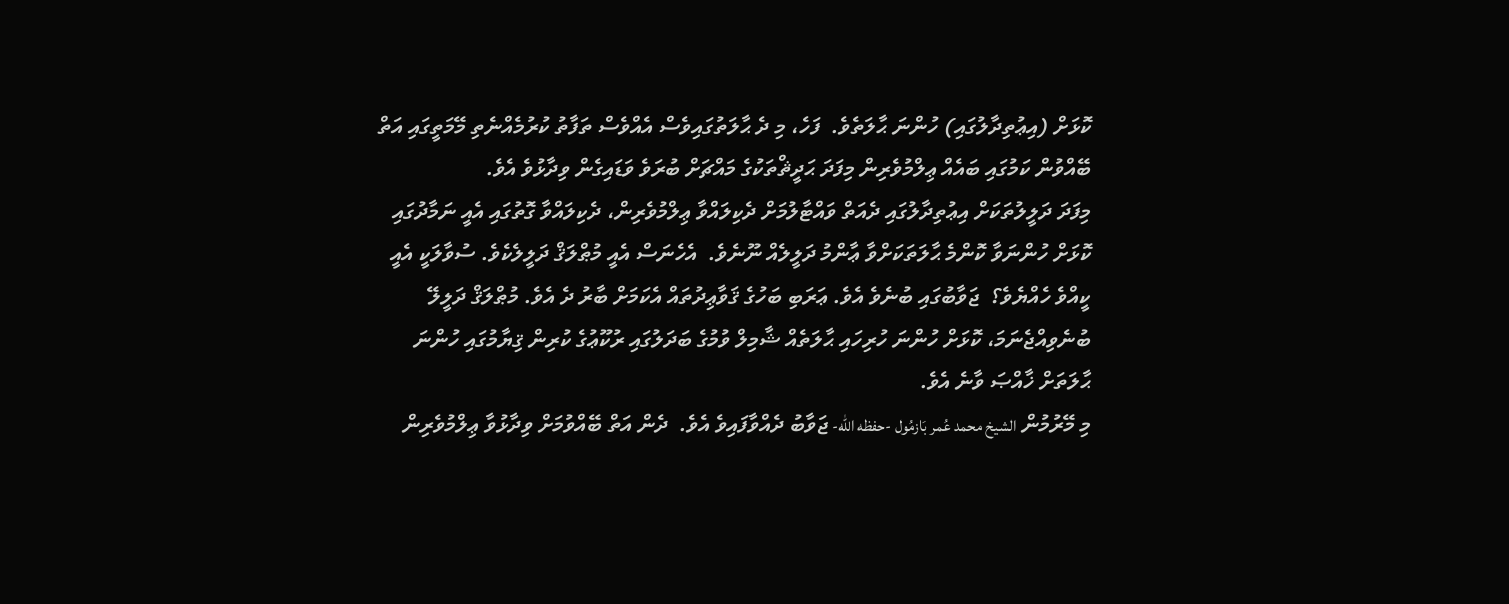ކޮޅަށް (އިޢުތިދާލުގައި) ހުންނަ ޙާލަތެވެ.  ފަހެ، މި ދެ ޙާލަތުގައިވެސް އެއްވެސް ތަފާތު ކުރުމެއްނެތި މޭމަތީގައި އަތް ބޭއްވުން ކަމުގައި ބައެއް ޢިލްމުވެރިން މިފަދަ ޙަދީޘްތަކުގެ މައްޗަށް ބުރަވެ ވަޑައިގެން ވިދާޅުވެ އެވެ.
މިފަދަ ދަލީލުތަކަށް އިޢުތިދާލުގައި ދެއަތް ވައްޓާލުމަށް ދެކިލައްވާ ޢިލްމުވެރިން، ދެކިލައްވާ ގޮތުގައި އެއީ ނަމާދުގައި ކޮޅަށް ހުންނަވާ ކޮންމެ ޙާލަތަކަށްވާ ޢާންމު ދަލީލެއް ނޫނެވެ.  އެހެނަސް އެއީ މުޠްލަޤް ދަލީލެކެވެ. ސުވާލަކީ އެއީ ކީއްވެ ހެއްޔެވެ؟  ޖަވާބުގައި ބުނެވެ އެވެ. ޢަރަބި ބަހުގެ ޤަވާޢިދުތައް އެކަމަށް ބާރު ދެ އެވެ. މުޠްލަޤް ދަލީލޭ ބުނެވިއްޖެނަމަ، ކޮޅަށް ހުންނަ ހުރިހައި ޙާލަތެއް ޝާމިލް ވުމުގެ ބަދަލުގައި ރުކޫޢުގެ ކުރިން ޤިޔާމުގައި ހުންނަ ޙާލަތަށް ޚާއްޞަ ވާނެ އެވެ.
މި މޭރުމުން الشيخ محمد عُمر بَازمُول -حفظه الله- ޖަވާބު ދެއްވާފައިވެ އެވެ.  ދެން އަތް ބޭއްވުމަށް ވިދާޅުވާ ޢިލްމުވެރިން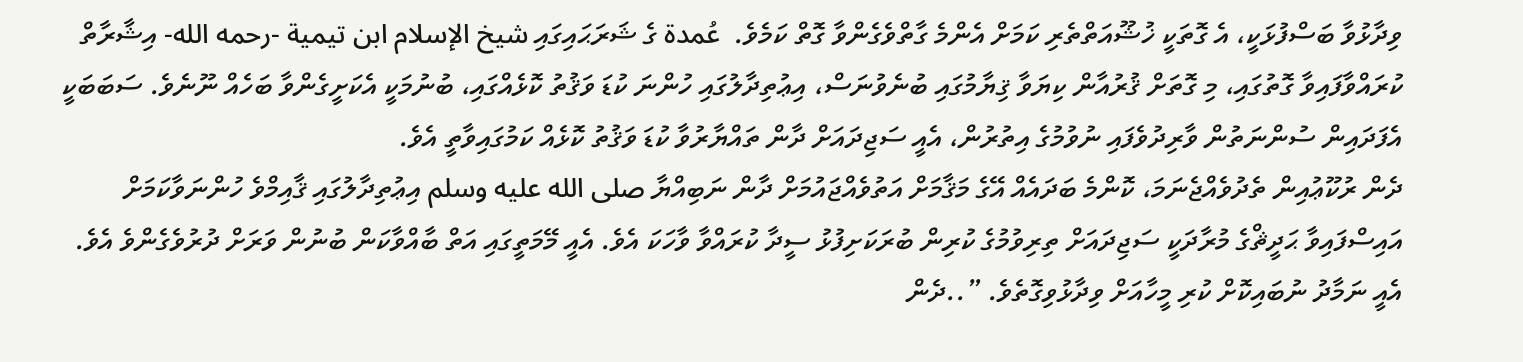ވިދާޅުވާ ބަސްފުޅަކީ، އެ ގޮތަކީ ޚުޝޫއަތްތެރި ކަމަށް އެންމެ ގާތްވެގެންވާ ގޮތް ކަމެވެ.  عُمدة ގެ ޝަރަޙައިގައި شيخ الإسلام ابن تيمية -رحمه الله- އިޝާރާތް ކުރައްވާފައިވާ ގޮތުގައި، މި ގޮތަށް ޤުރުއާން ކިޔަވާ ޤިޔާމުގައި ބުނެވުނަސް، އިޢުތިދާލުގައި ހުންނަ ކުޑަ ވަޤުތު ކޮޅެއްގައި، ބުނުމަކީ އެކަށީގެންވާ ބަހެއް ނޫނެވެ. ސަބަބަކީ އެފަދައިން ސުންނަތުން ވާރިދުވެފައި ނުވުމުގެ އިތުރުން، އެއީ ސަޖިދައަށް ދާން ތައްޔާރުވާ ކުޑަ ވަޤުތު ކޮޅެއް ކަމުގައިވާތީ އެވެ.
ދެން ރުކޫޢުއިން ތެދުވެއްޖެނަމަ، ކޮންމެ ބަދައެއް އޭގެ މަޤާމަށް އަތުވެއްޖައުމަށް ދާން ނަބިއްޔާ صلى الله عليه وسلم އިޢުތިދާލުގައި ޤާއިމްވެ ހުންނަވާކަމަށް އައިސްފައިވާ ޙަދީޘްގެ މުރާދަކީ ސަޖިދައަށް ތިރިވުމުގެ ކުރިން ބުރަކަށިފުޅު ސީދާ ކުރައްވާ ވާހަކަ އެވެ. އެއީ މޭމަތީގައި އަތް ބާއްވާކަން ބުނުން ވަރަށް ދުރުވެގެންވެ އެވެ.
އެއީ ނަމާދު ނުބައިކޮށް ކުރި މީހާއަށް ވިދާޅުވިގޮތެވެ. ”..ދެން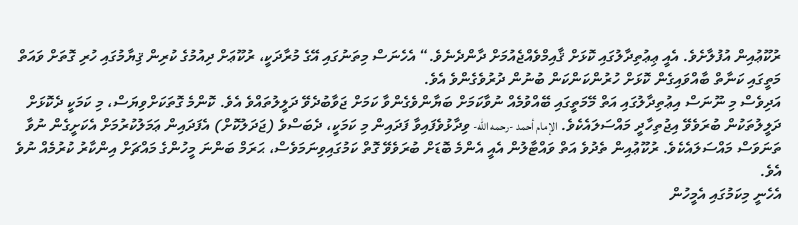ރުކޫޢުއިން އުފުލާށެވެ. އެއީ ޢިޢުތިދާލުގައި ކޮޅަށް ޤާއިމްވެއްޖެއުމަށް ދާންދެނެވެ.“ އެހެނަސް މިތަނުގައި އޭގެ މުރާދަކީ، ރުކޫޢަށް ދިއުމުގެ ކުރިން ޤިޔާމުގައި ހުރި ގޮތަށް ވައަތް މަތީގައި ކަނާތް ބާއްވައިގެން ކޮޅަށް ހުރުންކަންކަން ބުނުން ދުރުވެގެންވެ އެވެ.
އަދިވެސް މި ނޫނަސް އިޢުތިދާލުގައި އަތް މޭމަތީގައި ބޭއްވުމެއް ނުވާކަމަށް ބަޔާންވެގެންވާ ކަމަށް ޖަވާބުދެވޭ ދަލީލުތައްވެ އެވެ. ކޮންމެ ގޮތަކަށްވިޔަސް، މި ކަމަކީ ދެކޮޅަށް ދަލީލުތަކުން ބުރަވެވޭ އިޖުތިހާދީ މައްސަލައެކެވެ. الإمام أحمد -رحمه الله- ވިދާޅުވެފައިވާ ފަދައިން މި ކަމަކީ، ދެބަސްވެ (ޖަދަލުކޮށް) އެފަދައިން ޢަމަލުކުރުމަށް އެކަށީގެން ނުވާ ތަނަވަސް މައްސަލައެކެވެ. ރުކޫޢުއިން ތެދުވެ އަތް ވައްޓާލުން އެއީ އެންމެ ބޮޑަށް ބުރަވެވޭ ގޮތް ކަމުގައިވިނަމަވެސް، ޙަރަމް ބަންނަ މީހުންގެ މައްޗަށް އިންކާރު ކުރުމެއް ނުވެ އެވެ.
އެހެނީ މިކަމުގައި އެމީހުން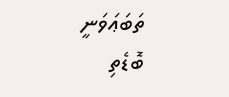ތަބަޢަވަނީ ބޮޑެތި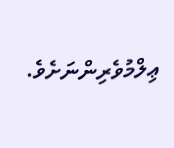ޢިލްމުވެރިންނަށެވެ.